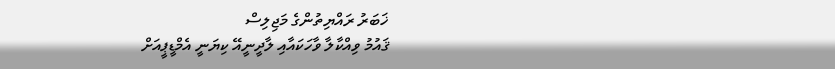ޚަބަރު ރައްޔިތުންގެ މަޖިލިސް
ޤައުމު ވިއްކާލާ ވާހަކައާއި ލާދީނީއޭ ކިޔަނީ އެމްޑީޕީއަށް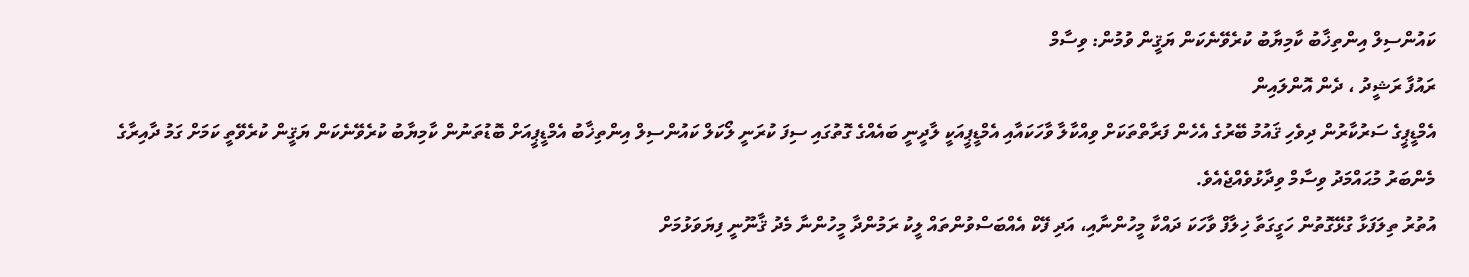ކައުންސިލް އިންތިޚާބު ކާމިޔާބު ކުރެވޭނެކަން ޔަޤީން ވުމުން: ވިސާމް
ރައުފާ ރަޝީދު ، ދެން އޮންލައިން
އެމްޑީޕީގެ ސަރުކާރުން ދިވެހި ޤައުމު ބޭރުގެ އެހެން ފަރާތްތަކަށް ވިއްކާލާ ވާހަކައާއި އެމްޑީޕީއަކީ ލާދީނީ ބައެއްގެ ގޮތުގައި ސިފަ ކުރަނީ ލޯކަލް ކައުންސިލް އިންތިޚާބު އެމްޑީޕީއަށް ބޮޑުތަނުން ކާމިޔާބު ކުރެވޭނެކަން ޔަޤީން ކުރެވޭތީ ކަމަށް ގަމު ދާއިރާގެ މެންބަރު މުޙައްމަދު ވިސާމް ވިދާޅުވެއްޖެއެވެ.
އުތުރު ތިލަފަޅާ ގުޅޭގޮތުން ހަގީގަތާ ޚިލާފް ވާހަކަ ދައްކާ މީހުންނާއި، އަދި ފޭކް އެއްބަސްވުންތައް ލީކު ރަމުންދާ މީހުންނާ މެދު ޤާނޫނީ ފިޔަވަޅުމަށް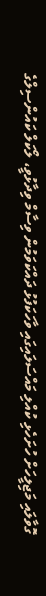ގޮވާލައި މަޖިލީހަށް ހުށަހެޅި ކުއްލި މައްސަލައިގައި ވާހަކަފުޅު ދައްކަވަމުން ވިސާމް ވިދާޅުވީ، ލޯކަލް ކައުންސިލްގެ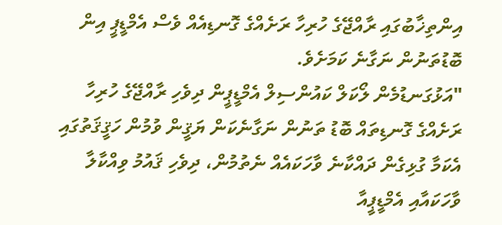އިންތިޚާބުގައި ރާއްޖޭގެ ހުރިހާ ރަށެއްގެ ގޮނޑިއެއް ވެސް އެމްޑީޕީ އިން ބޮޑުތަނުން ނަގާނެ ކަމަށެވެ.
"އަޅުގަނޑުމެން ލޯކަލް ކައުންސިލް އެމްޑީޕީން ދިވެހި ރާއްޖޭގެ ހުރިހާ ރަށެއްގެ ގޮނޑިތައް ބޮޑު ތަނުން ނަގާނެކަން ޔަޤީން ވުމުން ހަޤީޤަތުގައި އެކަމާ ގުޅިގެން ދައްކާނެ ވާހަކައެއް ނެތުމުން، ދިވެހި ޤައުމު ވިއްކާލާ ވާހަކައާއި އެމްޑީޕީއާ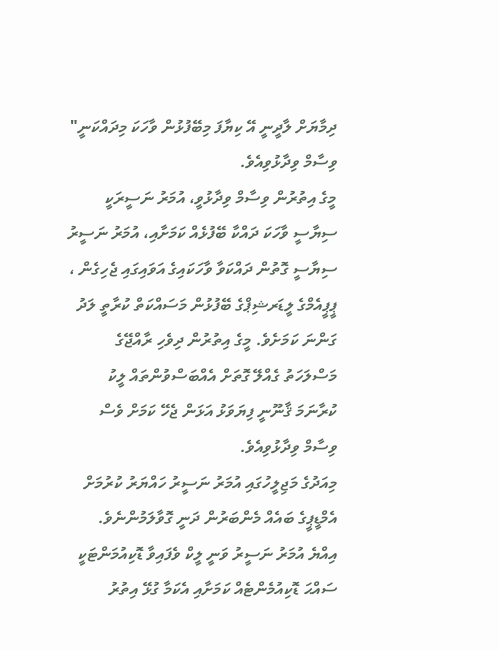ދިމާޔަށް ލާދީނީ އޭ ކިޔާފަ މިބޭފުޅުން ވާހަކަ މިދައްކަނީ" ވިސާމް ވިދާޅުވިއެވެ.
މީގެ އިތުރުން ވިސާމް ވިދާޅުވީ، އުމަރު ނަސީރަކީ ސިޔާސީ ވާހަކަ ދައްކާ ބޭފުޅެއް ކަމަށާއި، އުމަރު ނަސީރު ސިޔާސީ ގޮތުން ދައްކަވާ ވާހަކައިގެ އަވައިގައި ޖެހިގެން ، ޕީޕީއެމްގެ ލީޑަރޝިޕްގެ ބޭފުޅުން މަސައްކަތް ކުރާތީ ލަދު ގަންނަ ކަމަށެވެ. މީގެ އިތުރުން ދިވެހި ރާއްޖޭގެ މަސްލަހަތު ގެއްލޭ ގޮތަށް އެއްބަސްވުންތައް ލީކު ކުރާނަމަ ޤާނޫނީ ފިޔަވަޅު އަޅަން ޖެހޭ ކަމަށް ވެސް ވިސާމް ވިދާޅުވިއެވެ.
މިއަދުގެ މަޖިލީހުގައި އުމަރު ނަސީރު ހައްޔަރު ކުރުމަށް އެމްޑީޕީގެ ބައެއް މެންބަރުން ދަނީ ގޮވާލަމުންނެވެ. އިއްޔެ އުމަރު ނަސީރު ވަނީ ލީކް ވެފައިވާ ޑޮކިއުމަންޓަކީ ސައްޙަ ޑޮކިއުމެންޓެއް ކަމަށާއި އެކަމާ ގުޅޭ އިތުރު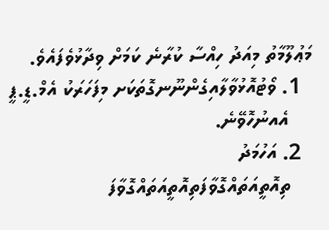މަޢުލޫމާތު މިއަދު ހިއްސާ ކުރާނެ ކަމަށް ވިދާޅުވެފައެވެ.
  1. ވޯޓުއޮޅުވާލާއިގެންނޫނގޮތަކަށ މިފަހަރަކު އެމް.ޑީ.ޕީ
    އެއނުހޮވޭނެ.
  2. އަހުމަދު
    ތިއޮތީއަތައްގޮވާފަތިއޮތީއަތައްގޮވާފަ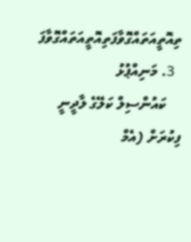ތިއޮތީއަތައްގޮވާފަތިއޮތީއަތައްގޮވާފަ
  3. މަނިއްޕުޅު
    ކައުންސިލް ކަލޭގެ ލާދީނީ ފިކުރަށް (އެމް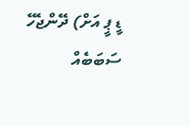ޑީ ޕީ އަށް) ދޭންޖެހޭ ސަބަބެއް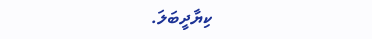ކިޔާދީބަލަ.